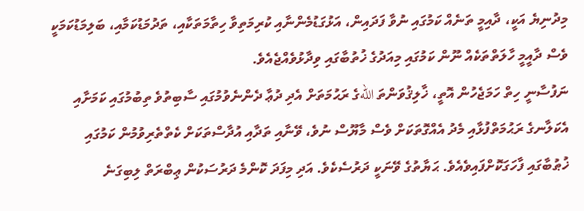މިދުނިޔެ އަކީ، ދާއިމީ ތަނެއް ކަމުގައި ނުވާ ފަދައިން، އަޅުގަޑުމެންނާއި ކުރިމަތިވާ ހިތާމަތަކާއި، ތަދުމަޑުކަމާއި، ބަލިމަޑުކަމަކީ ވެސް ދާއީމީ ހާލަތްތަކެއް ނޫން ކަމުގައި މިއަދުގެ ޚުތުބާގައި ވިދާޅުވެއްޖެއެވެ.
ނަފުސާނީ ހިތް ހަމަޖެހުން އޮތީ، ޚާލިޤުވަންތަ اللهގެ ރަޙުމަތަށް އެދި ދުޢާ ދެންނެވުމުގައި ސާބިތުވެ ތިބުމުގައި ކަމަށާއި އެކަލާނގެ ރަޙުމަތްފުޅާއި މެދު އެއްގޮތަކަށް ވެސް މާޔޫސް ނުވެ، ވޭނާއި ތަދާއި އުދާސްތަކަށް ކެތްތެރިވުމުން ކަމުގައި ޚުޠުބާގައި ފާހަގަކޮށްފައިވެއެވެ. ޙަޔާތުގެ ވޭނަކީ ދަރުސެކެވެ. އަދި މިފަދަ ކޮންމެ ދަރުސަކުން ޢިބްރަތް ލިބިގަނެ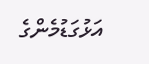އަޅުގަޑުމެންގެ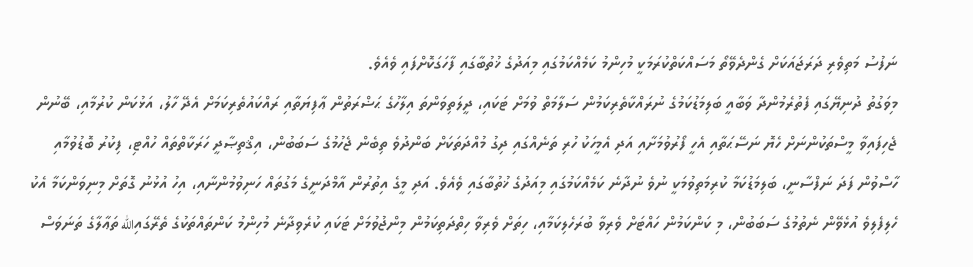ނަފުސު މަތިވެރި ދަރަޖައަކަށް ގެންދެވޭތޯ މަސައްކަތްކުރަމަކީ މުހިންމު ކަމެއްކަމުގައި މިއަދުގެ ޚުތުބާގައި ފާހަގަކޮށްފައި ވެއެވެ.
މިވަގުތު ދުނިޔޭގައި ފެތުރެމުންދާ ވަބާއީ ބަލިމަޑުކަމުގެ ނުރައްކާތެރިކަމުން ސަލާމަތް ވުމަށް ޓަކައި، ދީލަތިވަންތަ އިލާހުގެ ޙަޟްރަތުން ޢާފިޔަތާއި ރައްކައުތެރިކަމަށް އެދޭ ހާލު، އަޅުކަން ކުރުމާއި، ބޭނުން ޖެހިފައިވާ މީސްތަކުންނަށް ހެޔޮ ނަސޭޙަތާއި އެހީ ފޯރުވުމަށާއި އަދި އެމީހަކު ހުރި ތަނެއްގައި ދިގު މުއްދަތަކަށް ބަންދުވެ ތިބެން ޖެހުމުގެ ސަބަބުން، އިޤްތިޞާދީ ހަރަކާތްތައް ހުއްޓި، ފިކުރު ބޮޑުވުމާއި ހާސްވުން ފަދަ ނަފްސާނީ، ބަލިމަޑުކަމާ ކުރިމަތިވުމަކީ ނުވެ ނުދާނެ ކަމެއްކަމުގައި މިއަދުގެ ޚުތުބާގައި ވެއެވެ. އަދި މީގެ އިތުރުން އާމްދަނީގެ މަގުތައް ހަނިވުމުންނާއި، އިހު އުޅުނު ގޮތަށް މިނިވަންކަމާ އެކު ހެލިފެލިވެ އުޅެވޭން ނެތުމުގެ ސަބަބުން، މި ކަންކަމުން ހައްޓަށް ވެރިވާ ބުރަހެލިކަމާއި، ހިތަށް ވެރިވާ ހިތްދަތިކަމުން މިންޖުވުމަށް ޓަކައި ކުރެވިދާނެ މުހިންމު ކަންތައްތަކުގެ ތެރޭގައިالله ތަޢާލާގެ ތަނަވަސް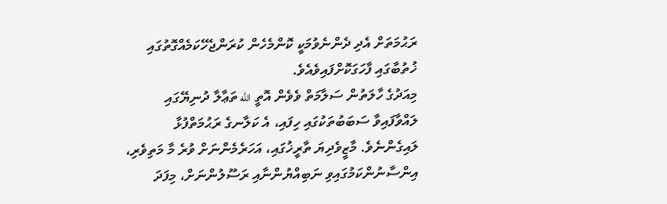ރަޙުމަތަށް އެދި ދެންނެވުމަކީ ކޮންމެހެން ކުރަންޖެހޭކަމެއްގޮތުގައި ޚުތުބާގައި ފާހަގަކޮށްފައިވެއެވެ.
މިއަދުގެ ހާލަތުން ސަލާމަތް ވެވެން އޮތީ الله ތަޢާލާ ދުނިޔޭގައި ލައްވާފައިވާ ސަބަބުތަކުގައި ހިފައި، އެ ކަލާނގެ ރަޙުމަތްފުޅާ ލައިގެންނެވެ. މާޒީވެދިޔަ ތާރީޚުގައި، އަހަރެމެންނަށް ވުރެ މާ މަތިވެރި، އިންސާނުންކަމުގައިވި ނަބިއްޔުންނާއި ރަސޫލުންނަށް، މިފަދަ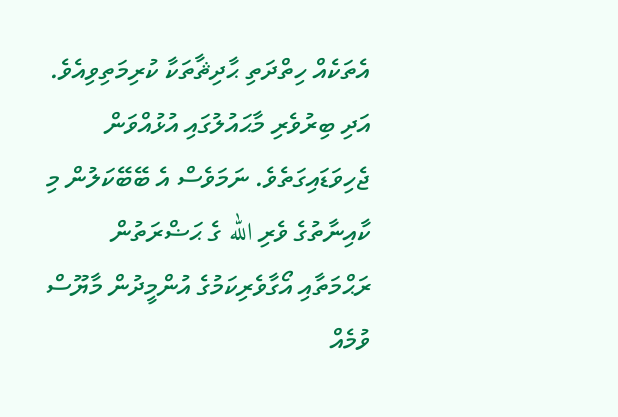އެތަކެއް ހިތްދަތި ޙާދިޘާތަކާ ކުރިމަތިވިއެވެ. އަދި ބިރުވެރި މާޙައުލުގައި އުޅުއްވަން ޖެހިވަޑައިގަތެވެ. ނަމަވެސް އެ ބޭބޭކަލުން މި ކާއިނާތުގެ ވެރި الله ގެ ޙަޟްރަތުން ރަޙްމަތާއި އޯގާވެރިކަމުގެ އުންމީދުން މާޔޫސް ވުމެއް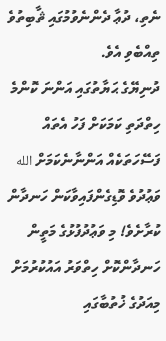ނެތި، ދުޢާ ދެންނެވުމުގައި ޘާބިތުވެ ތިއްބެވި އެވެ.
ދުނިޔޭގެ ޙަޔާތުގައި އަންނަ ކޮންމެ ހިތްދަތި ކަމަކަށް ފަހު އެތައް ފަސޭހަތަކެއް އަންނާނެކަމަށް الله ވަޢުދުވެ ވޮޑިގެންފައިވާކަން ހަނދާން ކުރާށެވެ! މި ވަޢުދުފުޅުގެ މަތީން ހަނދާންކޮށް ހިތްވަރު އައުކުރުމަށް މިއަދުގެ ޚުތުބާގައި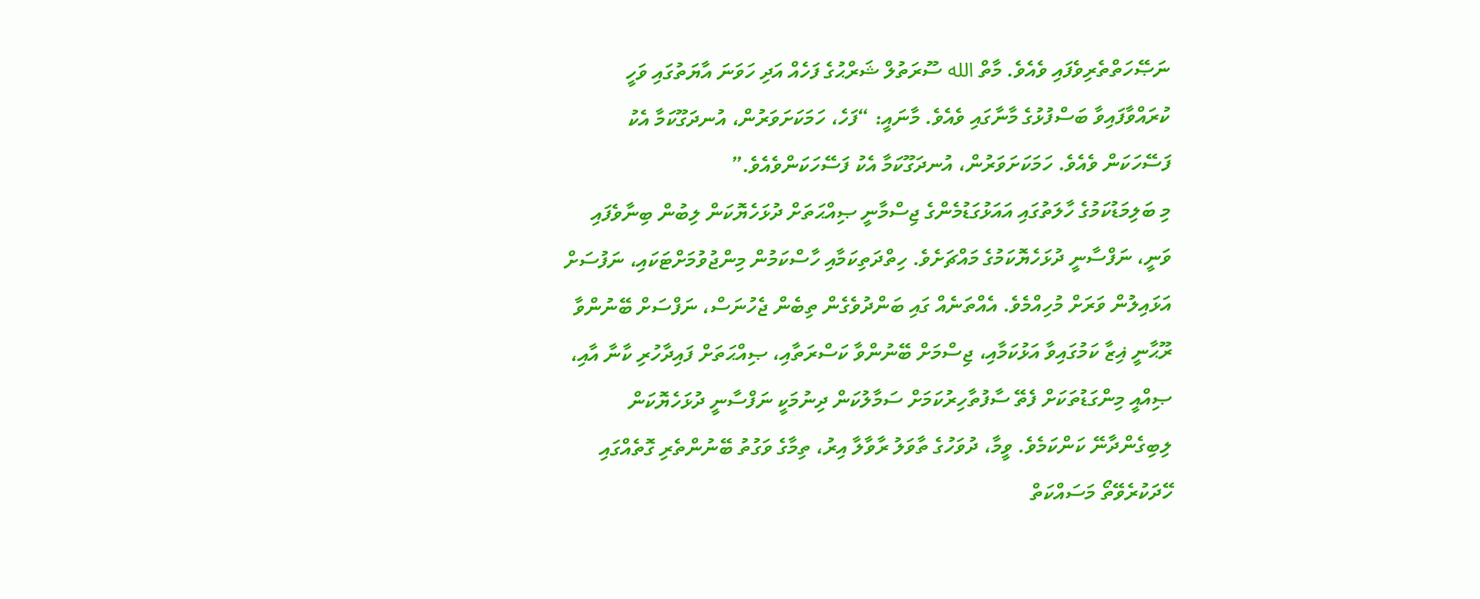ނަޞޭހަތްތެރިވެފައި ވެއެވެ. މާތް الله ސޫރަތުލް ޝަރްޙުގެ ފަހެއް އަދި ހަވަނަ އާޔަތުގައި ވަހީ ކުރައްވާފައިވާ ބަސްފުޅުގެ މާނާގައި ވެއެވެ. މާނައީ: “ފަހެ، ހަމަކަށަވަރުން، އުނދަގޫކަމާ އެކު ފަސޭހަކަން ވެއެވެ. ހަމަކަށަވަރުން، އުނދަގޫކަމާ އެކު ފަސޭހަކަންވެއެވެ.”
މި ބަލިމަޑުކަމުގެ ހާލަތުގައި އައަޅުގަޑުމެންގެ ޖިސްމާނީ ޞިއްޙަތަށް ދުޅަހެޔޮކަން ލިބުން ބިނާވެފައި ވަނީ، ނަފްސާނީ ދުޅަހެޔޮކަމުގެ މައްޗަށެވެ. ހިތްދަތިކަމާއި ހާސްކަމުން މިންޖުވުމަށްޓަކައި، ނަފުސަށް އަޅައިލުން ވަރަށް މުހިއްމެވެ. އެއްތަނެއް ގައި ބަންދުވެގެން ތިބެން ޖެހުނަސް، ނަފްސަށް ބޭނުންވާ ރޫޙާނީ ޣިޒާ ކަމުގައިވާ އަޅުކަމާއި، ޖިސްމަށް ބޭނުންވާ ކަސްރަތާއި، ޞިއްޙަތަށް ފައިދާހުރި ކާނާ އާއި، ޞިއްއީ މިންގަޑުތަކަށް ފެތޭ ސާފުތާހިރުކަމަށް ސަމާލުކަން ދިނުމަކީ ނަފްސާނީ ދުޅަހެޔޮކަން ލިބިގެންދާނޭ ކަންކަމެވެ. ވީމާ، ދުވަހުގެ ތާވަލު ރާވާލާ އިރު، ތިމާގެ ވަގުތު ބޭނުންތެރި ގޮތެއްގައި ހޭދަކުރެވޭތޯ މަސައްކަތް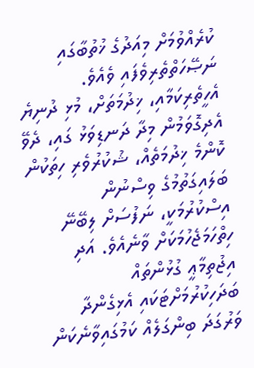ކުރެއްވުމަށް މިއަދުގެ ޚުތުބާގައި ނަޞޭހަތްތެރިވެފައި ވެއެވެ.
އެހީތެރިކަމާއި، ޚިދުމަތަށް، މުޅި ދުނިޔެ އެދިގޮވަމުން މިދާ ދަނޑިވަޅު ގައި، ދެވޭ ކޮންމެ ޚިދުމަތެއް، ޝުކުރުވެރި ހިތަކުން ބަލައިގަތުމުގެ ވިސްނުން އިސްކުރުމަކީ، ނަފުސަށް ލިބޭނޭ ހިތްހަމަޖެހުމަކަށް ވާނެއެވެ. އަދި އިޖުތިމާޢީ ގުޅުންތައް ބަދަހިކުރުމަށްޓަކައި އެޅިގެންދާ ވަރުގަދަ ބިންގަލެއް ކަމުގައިވާނެކަން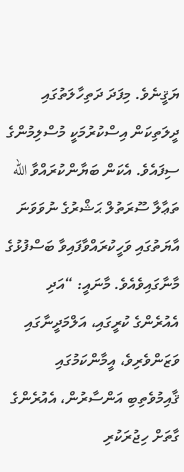ޔަޤީނެވެ. މިފަދަ ދަތިހާލަތުގައި ދީލަތިކަން އިސްކުރުމަކީ މުސްލިމުންގެ ސިފައެވެ. އެކަން ބަޔާންކުރައްވާ الله ތަޢާލާ ސޫރަތުލް ޙަޝްރުގެ ނުވަވަނަ އާޔަތުގައި ވަހީކުރައްވާފައިވާ ބަސްފުޅުގެ މާނާގައިވެއެވެ. މާނައީ: “އަދި އެއުރެންގެ ކުރީގައި، އަލްމަދީނާގައި ވަޒަންވެރިވެ، އީމާންކަމުގައި ޤާއިމުވެތިބި އަންސާރުން، އެއުރެންގެ ގާތަށް ހިޖުރަކުރި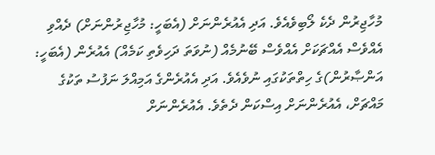މުހާޖިރުން ދެކެ ލޯބިވެއެވެ. އަދި އެއުރެންނަށް (އެބަހީ: މުހާޖިރުންނަށް) ދެއްވި އެއްވެސް އެއްޗަކަށް އެއްވެސް ބޭނުމެއް (ނުވަތަ ދަހިވެތި ކަމެއް) އެއުރެން (އެބަހީ: އަންޞާރުން)ގެ ހިތްތަކުގައި ނުވެއެވެ. އަދި އެއުރެންގެ އަމިއްލަ ނަފުސު ތަކުގެ މައްޗަށް، އެއުރެންނަށް އިސްކަން ދެތެވެ. އެއުރެންނަށް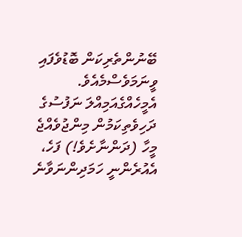ބޭނުންތެރިކަން ބޮޑުވެފައި ވީނަމަވެސްމެއެވެ. އެމީހެއްގެއަމިއްލަ ނަފުސުގެ ދަހިވެތިކަމުން މިންޖުވެއްޖެ މީހާ (ދަންނާށެވެ!) ފަހެ، އެއުރެންނީ ހަމަދިންނަވާނެ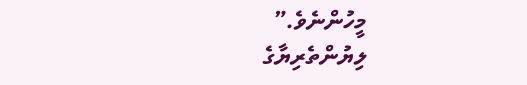މީހުންނެވެ.”
ލިޔުންތެރިޔާގެ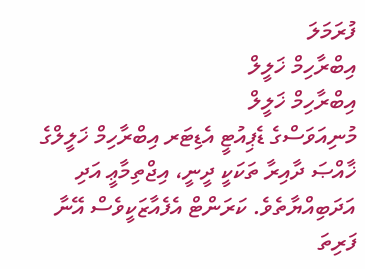ފުރަމަލަ
އިބްރާހިމް ޚަލީލް
އިބްރާހިމް ޚަލީލް
މުނިއަވަސްގެ ޑެޕިއުޓީ އެޑިޓަރ އިބްރާހިމް ޚަލީލްގެ ޚާއްޞަ ދާއިރާ ތަކަކީ ދީނީ، އިޖްތިމާޢީ އަދި އަދަބިއްޔާތެވެ. ކަރަންޓް އެފެއާޒަކީވެސް އޭނާ ފަރިތަ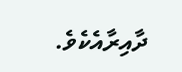ދާއިރާއެކެވެ.